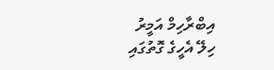އިބްރާހިމް އަމީރު
ހިލޭ އެހީގެ ގޮތުގައި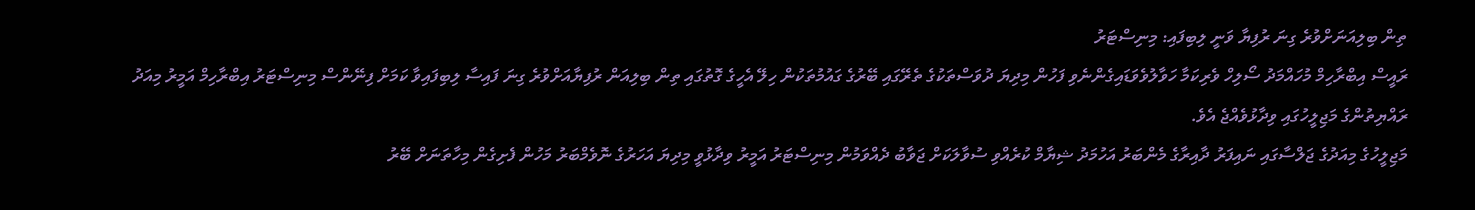ތިން ބިލިއަނަށްވުރެ ގިނަ ރުފިޔާ ވަނީ ލިބިފައި: މިނިސްޓަރު
ރައީސް އިބްރާހިމް މުހައްމަދު ސޯލިހް ވެރިކަމާ ހަވާލުވެވަޑައިގެންނެވި ފަހުން މިދިޔަ ދުވަސްތަކުގެ ތެރޭގައި ބޭރުގެ ގައުމުތަކުން ހިލޭ އެހީގެ ގޮތުގައި ތިން ބިލިއަން ރުފިޔާއަށްވުރެ ގިނަ ފައިސާ ލިބިފައިވާ ކަމަށް ފިނޭންސް މިނިސްޓަރު އިބްރާހިމް އަމީރު މިއަދު ރައްޔިތުންގެ މަޖިލީހުގައި ވިދާޅުވެއްޖެ އެވެ.
މަޖިލީހުގެ މިއަދުގެ ޖަލްސާގައި ނައިފަރު ދާއިރާގެ މެންބަރު އަހުމަދު ޝިޔާމް ކުރެއްވި ސުވާލަކަށް ޖަވާބު ދެއްވަމުން މިނިސްޓަރު އަމީރު ވިދާޅުވީ މިދިޔަ އަހަރުގެ ނޮވެމްބަރު މަހުން ފެށިގެން މިހާތަނަށް ބޭރު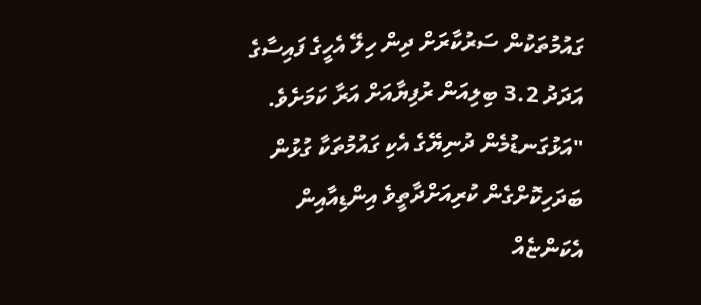ގައުމުތަކުން ސަރުކާރަށް ދިން ހިލޭ އެހީގެ ފައިސާގެ އަދަދު 3.2 ބިލިއަން ރުފިޔާއަށް އަރާ ކަމަށެވެ.
"އަޅުގަނޑުމެން ދުނިޔޭގެ އެކި ގައުމުތަކާ ގުޅުން ބަދަހިކޮށްގެން ކުރިއަށްދާތީވެ އިންޑިއާއިން އެކަންޏެއް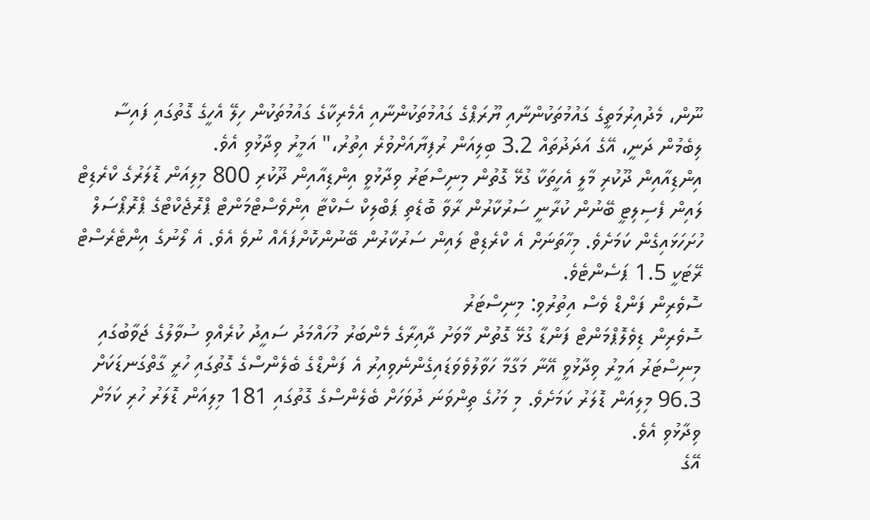ނޫން، މެދުއިރުމަތީގެ ގައުމުތަކުންނާއި ޔޫރަޕްގެ ގައުމުތަކުންނާއި އެމެރިކާގެ ގައުމުތަކުން ހިލޭ އެހީގެ ގޮތުގައި ފައިސާ ލިބެމުން ދަނީ، އޭގެ އަދަދުތައް 3.2 ބިލިއަން ރުފިޔާއަށްވުރެ އިތުރު،" އަމީރު ވިދާޅުވި އެވެ.
އިންޑިއާއިން ދޫކުރި މާލީ އެހީތަކާ ގުޅޭ ގޮތުން މިނިސްޓަރު ވިދާޅުވީ އިންޑިއާއިން ދޫކުރި 800 މިލިއަން ޑޮލަރުގެ ކްރެޑިޓް ލައިން ފެސިލިޓީ ބޭނުން ކުރާނީ ސަރުކާރުން ރާވާ ބޮޑެތި ޕަބްލިކް ސެކްޓާ އިންވެސްޓްމަންޓް ޕްރޮޖެކްޓްގެ ޕްރޮޕޯސަލް ހުށަހަޅައިގެން ކަމަށެވެ. މިހާތަނަށް އެ ކްރެޑިޓް ލައިން ސަރުކާރުން ބޭނުންކޮށްފައެއް ނުވެ އެވެ. އެ ލޯނުގެ އިންޓެރެސްޓް ރޭޓަކީ 1.5 ޕަސެންޓެވެ.
ސޮވެރިން ފަންޑް ވެސް އިތުރުވި: މިނިސްޓަރު
ސޮވެރިން ޑިވެލޮޕްމަންޓް ފަންޑާ ގުޅޭ ގޮތުން މާވަށު ދާއިރާގެ މެންބަރު މުހައްމަދު ސައީދު ކުރެއްވި ސުވާލުގެ ޖަވާބުގައި މިނިސްޓަރު އަމީރު ވިދާޅުވީ އޭނާ މަގާމާ ހަވާލުވެވަޑައިގެންނެވިއިރު އެ ފަންޑްގެ ބެލެންސްގެ ގޮތުގައި ހުރީ ގާތްގަނޑަކަށް 96.3 މިލިއަން ޑޮލަރު ކަމަށެވެ. މި މަހުގެ ތިންވަނަ ދުވަހަށް ބެލެންސްގެ ގޮތުގައި 181 މިލިއަން ޑޮލަރު ހުރި ކަމަށް ވިދާޅުވި އެވެ.
އޭގެ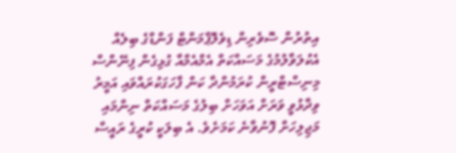އިތުރުން ސޮވެރިން ޑިވެލޮޕްމަންޓް ފަންޑްގެ ބިލެއް އެކުލަވާލުމުގެ މަސައްކަތް އެމްއެމްއާ ގުޅިގެން ފިނޭންސް މިނިސްޓްރީން ކުރަމުންދާ ކަން ފާހަގަކުރައްވައި އަމީރު ވިދާޅުވީ ވަރަށް އަވަހަށް ބިލުގެ މަސައްކަތް ނިންމައި މަޖިލިހަށް ފޮނުވާނެ ކަމަށެވެ. އެ ބިލަކީ ކުރީގެ ރައީސް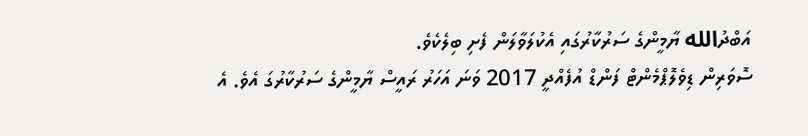އަބްދުالله ޔާމީންގެ ސަރުކާރުގައި އެކުލަވާލަން ފެށި ބިލެކެވެ.
ސޮވަރިން ޑިވެލޮޕްމެންޓް ފަންޑް އުފެއްދީ 2017 ވަނަ އަހަރު ރައީސް ޔާމީންގެ ސަރުކާރުގަ އެވެ. އެ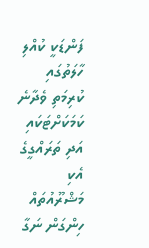ފަންޑަކީ ކުއްލި ހާލަތުގައި ކުރިމަތި ވެދާނެ ކަމަކަށްޓަކައި އަދި ތަރައްގީގެ އެކި މަޝްރޫއުތައް ހިންގަން ނަގާ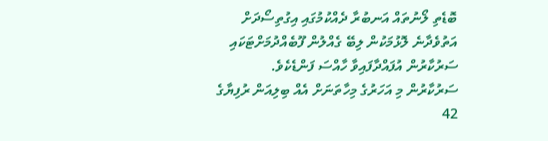ބޮޑެތި ލޯނުތައް އަނބުރާ ދެއްކުމުގައި އިގުތިސޯދަށް އަތުވެދާނެ ލޮޅުމަކުން ލިބޭ ގެއްލުން ފޫބެއްދުމަށްޓަކައި ސަރުކާރުން އުފައްދާފައިވާ ހާއްސަ ފަންޑެކެވެ.
ސަރުކާރުން މި އަހަރުގެ މިހާތަނަށް އެއް ބިލިއަން ރުފިޔާގެ 42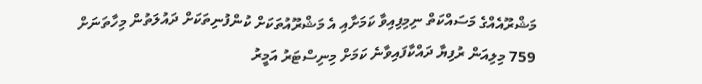މަޝްރޫއެއްގެ މަސައްކަތް ނިމިފިއިވާ ކަމަށާއި އެ މަޝްރޫއުތަކަށް ކުންފުނިތަކަށް ދައުލަތުން މިހާތަނަށް 759 މިލިއަން ރުފިޔާ ދައްކާފައިވާނެ ކަމަށް މިނިސްޓަރު އަމީރު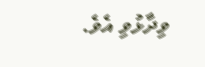ވިދާޅުވި އެވެ.